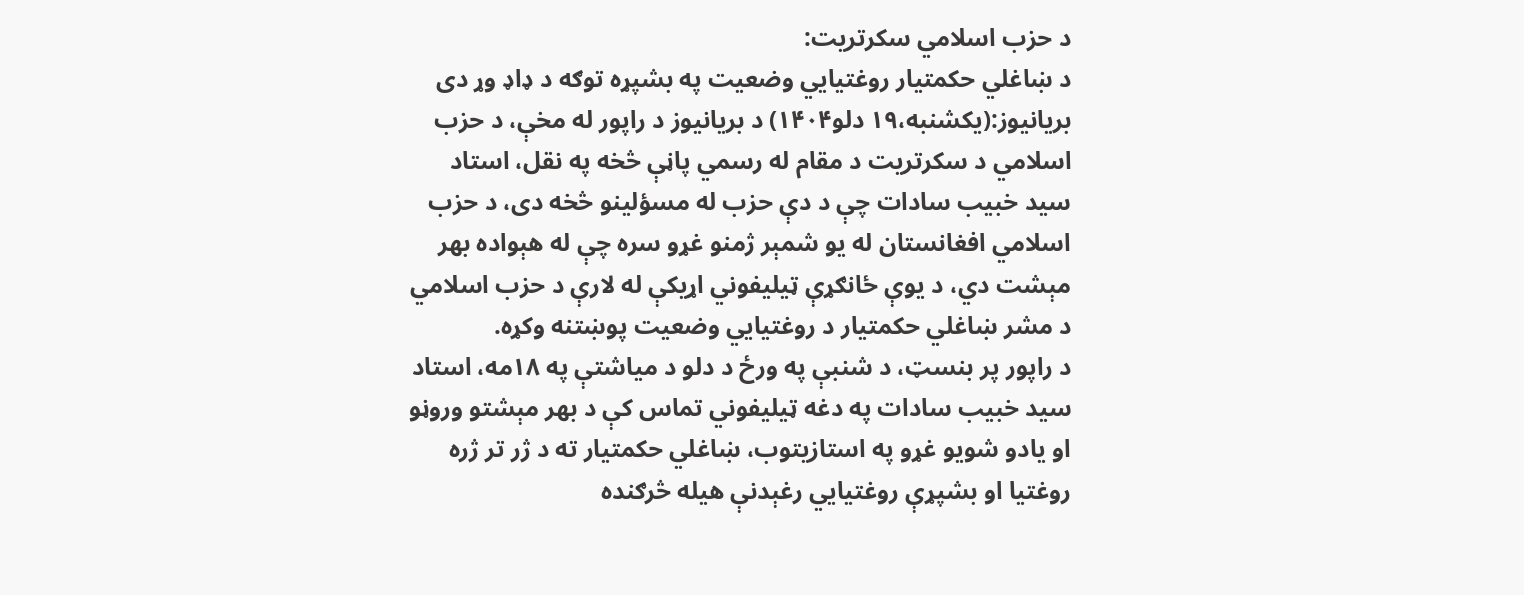د حزب اسلامي سکرتریت:
د ښاغلي حکمتیار روغتیايي وضعیت په بشپړه توګه د ډاډ وړ دی
بریانیوز:(یکشنبه،۱۹ دلو۱۴۰۴) د بریانیوز د راپور له مخې، د حزب اسلامي د سکرتریت د مقام له رسمي پاڼې څخه په نقل، استاد سید خبیب سادات چې د دې حزب له مسؤلینو څخه دی، د حزب اسلامي افغانستان له یو شمېر ژمنو غړو سره چې له هېواده بهر مېشت دي، د یوې ځانګړې ټیلیفوني اړیکې له لارې د حزب اسلامي د مشر ښاغلي حکمتیار د روغتیايي وضعیت پوښتنه وکړه.
د راپور پر بنسټ، د شنبې په ورځ د دلو د میاشتې په ۱۸مه، استاد سید خبیب سادات په دغه ټیلیفوني تماس کې د بهر مېشتو وروڼو او یادو شویو غړو په استازیتوب، ښاغلي حکمتیار ته د ژر تر ژره روغتیا او بشپړې روغتیايي رغېدنې هیله څرګنده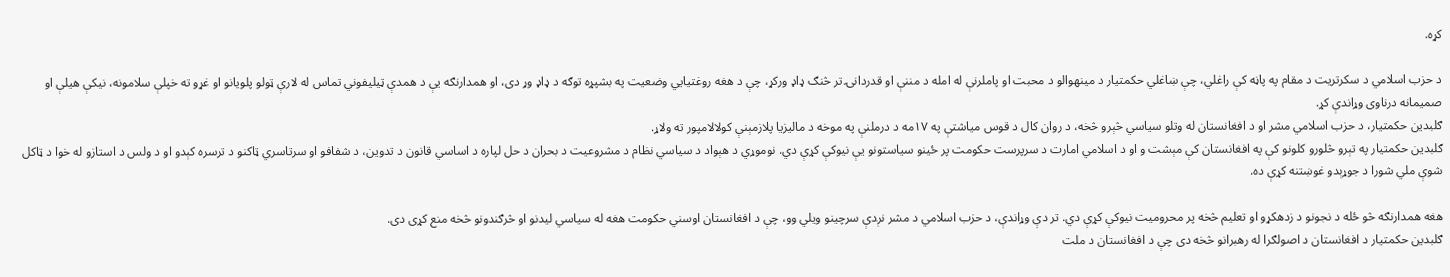کړه.

د حزب اسلامي د سکرتریت د مقام په پاڼه کې راغلي، چې ښاغلي حکمتیار د مینهوالو د محبت او پاملرنې له امله د مننې او قدردانۍ تر څنګ ډاډ ورکړ، چې د هغه روغتیايي وضعیت په بشپړه توګه د ډاډ وړ دی، او همدارنګه یې د همدې ټیلیفوني تماس له لارې ټولو پلویانو او غړو ته خپلې سلامونه، نیکې هیلې او صمیمانه درناوی وړاندې کړ.
ګلبدین حکمتیار، د حزب اسلامي مشر او د افغانستان له وتلو سیاسي څېرو څخه، د روان کال د قوس میاشتې په ۱۷مه د درملنې په موخه د مالیزیا پلازمېنې کولالامپور ته ولاړ.
ګلبدین حکمتیار په تېرو څلورو کلونو کې په افغانستان کې مېشت و او د اسلامي امارت د سرپرست حکومت پر ځینو سیاستونو یې نیوکې کړې دي. نوموړي د هېواد د سیاسي نظام د مشروعیت د بحران د حل لپاره د اساسي قانون د تدوین، د شفافو او سرتاسري ټاکنو د ترسره کېدو او د ولس د استازو له خوا د ټاکل شوې ملي شورا د جوړېدو غوښتنه کړې ده.

هغه همدارنګه څو ځله د نجونو د زدهکړو او تعلیم څخه پر محرومیت نیوکې کړې دي. تر دې وړاندې، د حزب اسلامي د مشر نږدې سرچینو ویلي وو، چې د افغانستان اوسني حکومت هغه له سیاسي لیدنو او څرګندونو څخه منع کړی دی.
ګلبدین حکمتیار د افغانستان د اصولګرا له رهبرانو څخه دی چې د افغانستان د ملت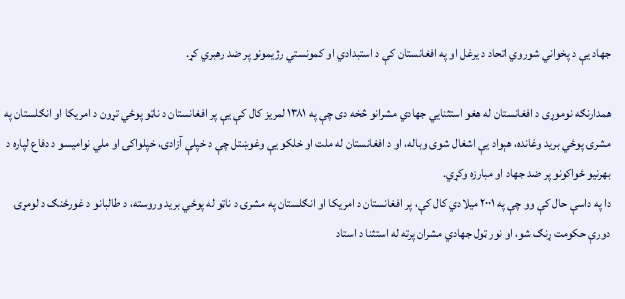جهاد یې د پخواني شوروي اتحاد د یرغل او په افغانستان کې د استبدادي او کمونستي رژیمونو پر ضد رهبري کړ.

همدارنګه نوموړی د افغانستان له هغو استثنايي جهادي مشرانو څخه دی چې په ۱۳۸۱ لمریز کال کې یې پر افغانستان د ناټو پوځي تړون د امریکا او انګلستان په مشرۍ پوځي برید وغانده، هېواد یې اشغال شوی وباله، او د افغانستان له ملت او خلکو یې وغوښتل چې د خپلې آزادۍ، خپلواکۍ او ملي نوامیسو د دفاع لپاره د بهرنیو ځواکونو پر ضد جهاد او مبارزه وکړي.
دا په داسې حال کې وو چې په ۲۰۰۱ میلادي کال کې، پر افغانستان د امریکا او انګلستان په مشرۍ د ناټو له پوځي برید وروسته، د طالبانو د غورځنګ د لومړۍ دورې حکومت ړنګ شو، او نور ټول جهادي مشران پرته له استثنا د استاد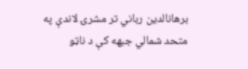برهانالدین رباني تر مشرۍ لاندې په متحد شمالي جبهه کې د ناټو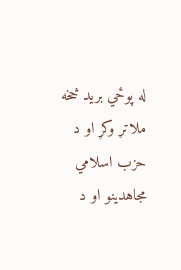له پوځي برید څخه ملاتړ وکړ او د حزب اسلامي مجاهدینو او د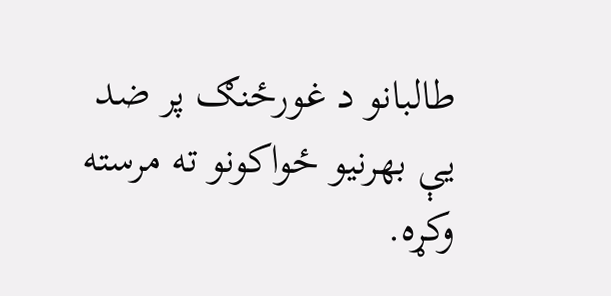طالبانو د غورځنګ پر ضد یې بهرنیو ځواکونو ته مرسته وکړه.